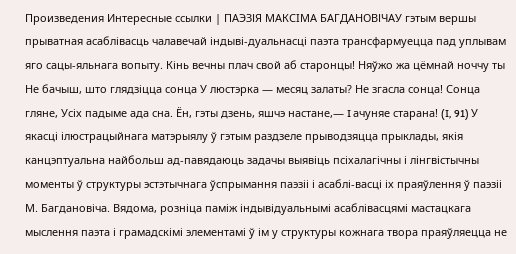Произведения Интересные ссылки | ПАЭЗІЯ МАКСIMА БАГДАНОВІЧАУ гэтым вершы прыватная асаблівасць чалавечай індыві-дуальнасці паэта трансфармуецца пад уплывам яго сацы-яльнага вопыту. Кінь вечны плач свой аб старонцы! Няўжо жа цёмнай ноччу ты Не бачыш, што глядзіцца сонца У люстэрка — месяц залаты? Не згасла сонца! Сонца гляне, Усіх падыме ада сна. Ён, гэты дзень, яшчэ настане,— I ачуняе старана! (I, 91) У якасці ілюстрацыйнага матэрыялу ў гэтым раздзеле прыводзяцца прыклады, якія канцэптуальна найбольш ад-павядаюць задачы выявіць псіхалагічны і лінгвістычны моменты ў структуры эстэтычнага ўспрымання паэзіі і асаблі-васці іх праяўлення ў паэзіі М. Багдановіча. Вядома, розніца паміж індывідуальнымі асаблівасцямі мастацкага мыслення паэта і грамадскімі элементамі ў ім у структуры кожнага твора праяўляецца не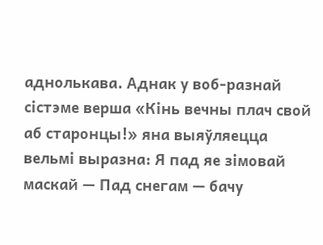аднолькава. Аднак у воб-разнай сістэме верша «Кінь вечны плач свой аб старонцы!» яна выяўляецца вельмі выразна: Я пад яе зімовай маскай — Пад снегам — бачу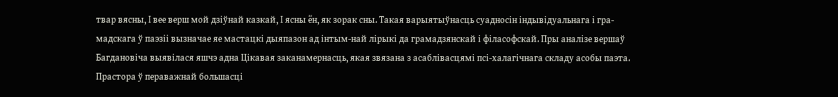твар вясны, I вее верш мой дзіўнай казкай, I ясны ён, як зорак сны. Такая варыятыўнасць суадносін індывідуальнага і гра-мадскага ў паэзіі вызначае яе мастацкі дыяпазон ад інтым-най лірыкі да грамадзянскай і філасофскай. Пры аналізе вершаў Багдановіча выявілася яшчэ адна Цікавая заканамернасць, якая звязана з асаблівасцямі псі-халагічнага складу асобы паэта. Прастора ў пераважнай большасці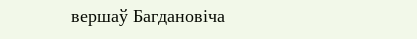вершаў Багдановіча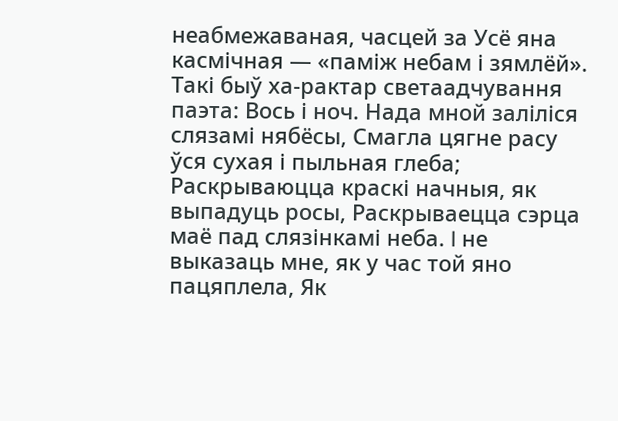неабмежаваная, часцей за Усё яна касмічная — «паміж небам і зямлёй». Такі быў ха-рактар светаадчування паэта: Вось і ноч. Нада мной заліліся слязамі нябёсы, Смагла цягне расу ўся сухая і пыльная глеба; Раскрываюцца краскі начныя, як выпадуць росы, Раскрываецца сэрца маё пад слязінкамі неба. I не выказаць мне, як у час той яно пацяплела, Як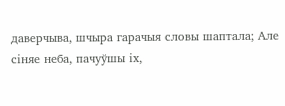даверчыва, шчыра гарачыя словы шаптала; Але сіняе неба, пачуўшы іх,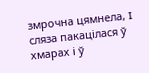змрочна цямнела, I сляза пакацілася ў хмарах і ў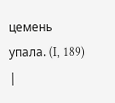цемень упала. (I, 189) |